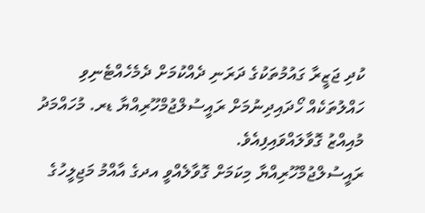ކުދި ޖަޒީރާ ގައުމުތަކުގެ ދަރަނި ދެއްކުމަށް ދެމެހެއްޓެނިވި ހައްލުތަކެއް ހޯދައިދިނުމަށް ރައީސުލްޖުމްހޫރިއްޔާ ޑރ. މުހައްމަދު މުއިއްޒު ގޮވާލައްވައިފިއެވެ.
ރައީސުލްޖުމްހޫރިއްޔާ މިކަމަށް ގޮވާލެއްވީ އދގެ އާއްމު މަޖިލީހުގެ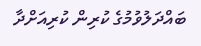ބައްދަލުވުމުގެ ކުރިން ކުރިއަށްދާ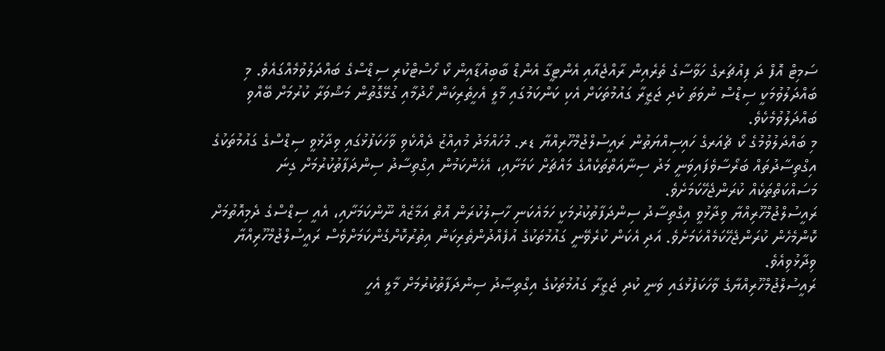ސަމިޓް އޮފް ދަ ފިއުޗަރގެ ހަވާސާގެ ތެރެއިން ރާއްޖެއާއި އެންޓީގާ އެންޑް ބާބިއުޑާއިން ކޯ ހޯސްޓްކުރި ސިޑްސްގެ ބައްދަލުވުމެއްގައެވެ. މި ބައްދަލުވުމަކީ ސިޑްސް ނުވަތަ ކުދި ޖަޒީރާ ގައުމުތަކަށް އެކި ކަންކަމުގައި މާލީ އެހީތެރިކަން ހޯދުމާއި ގުޅޭގޮތުން މަޝްވަރާ ކުރުމަށް ބޭއްވި ބައްދަލުވުމެކެވެ.
މި ބައްދަލުވުމުގެ ކޯ ޗެއަރގެ ހައިސިއްޔަތުން ރައީސުލްޖުމްހޫރިއްޔާ ޑރ. މުހައްމަދު މުއިއްޒު ދެއްކެވި ވާހަކަފުޅުގައި ވިދާޅުވީ ސިޑްސްގެ ގައުމުތަކުގެ އިގްތިސާދުތައް ބަރޯސާވެފައިވަނީ މަދު ސިނާއަތްތަކެއްގެ މައްޗަށް ކަމަށާއި، އެހެންކަމުން އިގްތިސާދު ސިންދަފާތުކުރުމަށް ގިނަ މަސައްކަތްތަކެއް ކުރަންޖެހޭކަމަށެވެ.
ރައީސުލްޖުމްހޫރިއްޔާ ވިދާޅުވީ އިގްތިސާދު ސިންދަފާތުކުރުމަކީ ހަމައެކަނި ހާސިލުކުރަން އޮތް އަމާޒެއް ނޫންކަމަށާއި، އެއީ ސިޑްސްގެ ދެމިއޮތުމަށް ކޮންމެހެން ކުރަންޖެހޭކަމެއްކަމަށެވެ. އަދި އެކަން ކުރެވޭނީ ގައުމުތަކުގެ އުފެއްދުންތެރިކަން އިތުރުކޮށްގެންކަމަށްވެސް ރައީސުލްޖުމްހޫރިއްޔާ ވިދާޅުވިއެވެ.
ރައީސުލްޖުމްހޫރިއްޔާގެ ވާހަކަފުޅުގައި ވަނީ ކުދި ޖަޒީރާ ގައުމުތަކުގެ އިގްތިޞާދު ސިންދަފާތުކުރުމަށް މާލީ އެހީ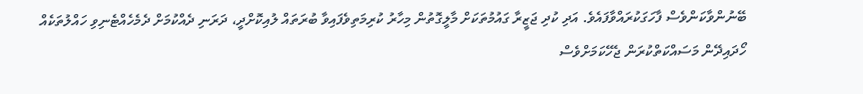ބޭނުންވާކަންވެސް ފާހަގަކުރައްވާފައެވެ. އަދި ކުދި ޖަޒީރާ ގައުމުތަކަށް މާލީގޮތުން މިހާރު ކުރިމަތިވެފައިވާ ބުރަތައް ލުއިކޮށްދީ، ދަރަނި ދެއްކުމަށް ދެމެހެއްޓެނިވި ހައްލުތަކެއް ހޯދައިދޭން މަސައްކަތްކުރަން ޖެހޭކަމަށްވެސް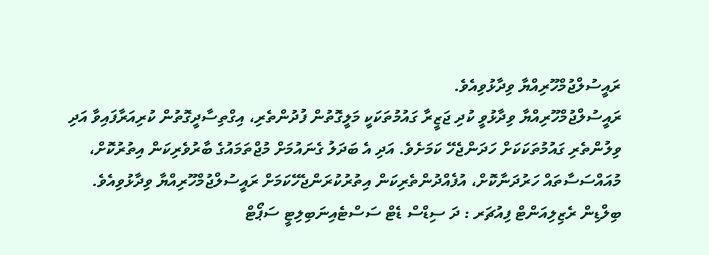ރައީސުލްޖުމްހޫރިއްޔާ ވިދާޅުވިއެވެ.
ރައީސުލްޖުމްހޫރިއްޔާ ވިދާޅުވީ ކުދި ޖަޒީރާ ގައުމުތަކަކީ މަލީގޮތުން ފުދުންތެރި، އިގްތިސާދީގޮތުން ކުރިއަރާފައިވާ އަދި ވިލުންތެރި ގައުމުތަކަކަށް ހަދަންޖެހޭ ކަމަށެވެ. އަދި އެ ބަދަލު ގެނައުމަށް މުޖްތަމައުގެ ބާރުވެރިކަން އިތުރުކޮށް، މުއައްސަސާތައް ހަރުދަނާކޮށް، އުފެއްދުންތެރިކަން އިތުރުކުރަންޖެހޭކަމަށް ރައީސުލްޖުމްހޫރިއްޔާ ވިދާޅުވިއެވެ.
ބިލްޑިން ރެޒިލިއަންޓް ފިއުޗަރ : ދަ ސިޑްސް ޑެޓް ސަސްޓެއިނަބިލިޓީ ސަޕޯޓް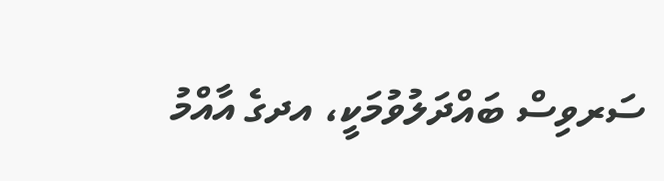ސަރވިސް ބައްދަލުވުމަކީ، އދގެ އާއްމު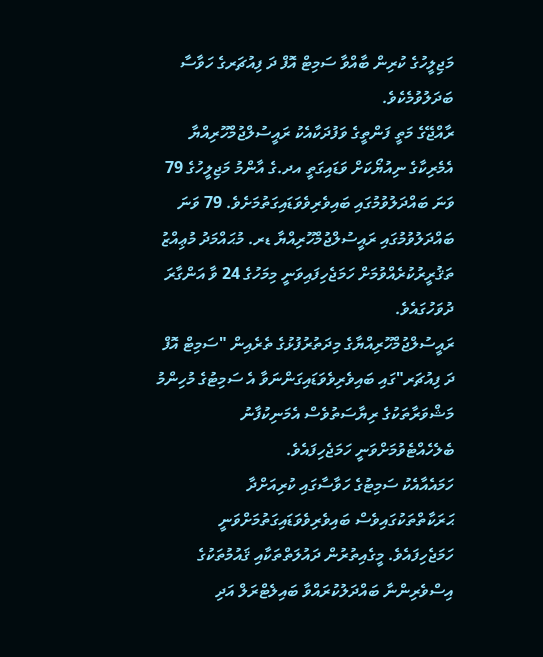މަޖިލީހުގެ ކުރިން ބާއްވާ ސަމިޓް އޮފް ދަ ފިއުޗަރގެ ހަވާސާ ބަދަލުވުމެކެވެ.
ރާއްޖޭގެ މަތީ ފަންތީގެ ވަފުދަކާއެކު ރައީސުލްޖުމްހޫރިއްޔާ އެމެރިކާގެ ނިއުޔޯކަށް ވަޑައިގަތީ އދ.ގެ އާންމު މަޖިލީހުގެ 79 ވަނަ ބައްދަލުވުމުގައި ބައިވެރިވެވަޑައިގަތުމަށެވެ. 79 ވަނަ ބައްދަލުވުމުގައި ރައީސުލްޖުމްހޫރިއްޔާ ޑރ. މުޙައްމަދު މުޢިއްޒު ތަޤުރީރުކުރެއްވުމަށް ހަމަޖެހިފައިވަނީ މިމަހުގެ 24 ވާ އަންގާރަ ދުވަހުގައެވެ.
ރައީސުލްޖުމްހޫރިއްޔާގެ މިދަތުރުފުޅުގެ ތެރެއިން "ސަމިޓް އޮފް ދަ ފިއުޗަރ"ގައި ބައިވެރިވެވަޑައިގަންނަވާ އެ ސަމިޓުގެ މުހިންމު މަޝްވަރާތަކުގެ ރިޔާސަތުވެސް އެމަނިކުފާނު ބެލެހެއްޓެވުމަށްވަނީ ހަމަޖެހިފައެވެ.
ހަމައެއާއެކު ސަމިޓުގެ ހަވާސާގައި ކުރިއަށްދާ ޙަރަކާތްތަކުގައިވެސް ބައިވެރިވެވަޑައިގަތުމަށްވަނީ ހަމަޖެހިފައެވެ. މީގެއިތުރުން ދައުލަތްތަކާއި ޤައުމުތަކުގެ އިސްވެރިންނާ ބައްދަލުކުރައްވާ ބައިލެޓްރަލް އަދި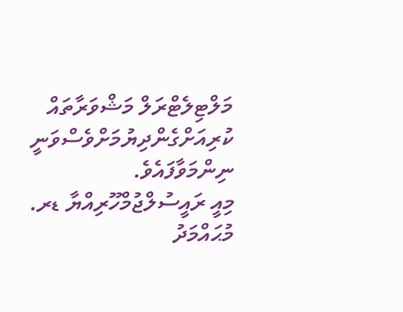މަލްޓިލެޓްރަލް މަޝްވަރާތައް ކުރިއަށްގެންދިޔުމަށްވެސްވަނީ ނިންމަވާފައެވެ.
މިއީ ރައީސުލްޖުމްހޫރިއްޔާ ޑރ. މުޙައްމަދު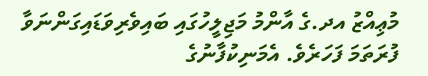މުޢިއްޒު އދ.ގެ އާންމު މަޖިލީހުގައި ބައިވެރިވަޑައިގަންނަވާ ފުރަތަމަ ފަހަރެވެ. އެމަނިކުފާނުގެ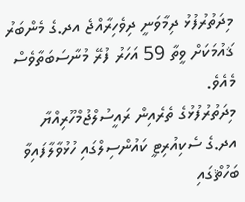މިދަތުރުފުޅު ދިމާވަނީ ދިވެހިރާއްޖެ އދ.ގެ މެންބަރު ޤައުމަކަށް ވީތާ 59 އަހަރު ފުރޭ މުނާސަބަތާވެސް މެއެވެ.
މިދަތުރުފުޅުގެ ތެރެއިން ރައީސުލްޖުމްހޫރިއްޔާ އދ.ގެ ސެކިއުރިޓީ ކައުންސިލްގައި ހުޅުވާލާފައިވާ ބަހުޘްގައި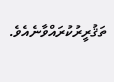ތަޤުރީރުކުރައްވާނެއެވެ.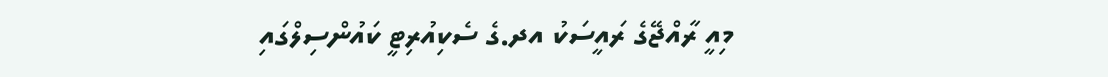މިއީ ރާއްޖޭގެ ރައީސަކު އދ.ގެ ސެކިއުރިޓީ ކައުންސިލްގައި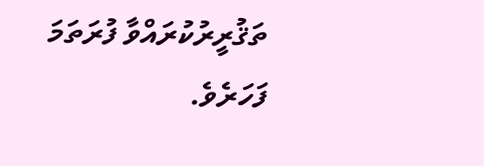ތަޤުރީރުކުރައްވާ ފުރަތަމަ ފަހަރެވެ.